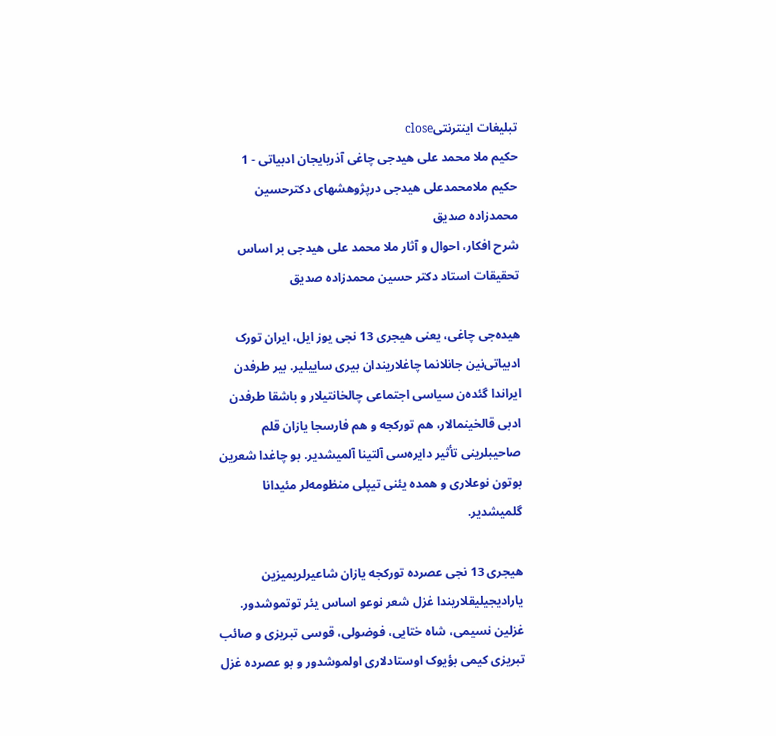تبلیغات اینترنتیclose
حکیم ملا محمد علی هیدجی چاغی آذربایجان ادبیاتی - 1
حکیم ملامحمدعلی هیدجی درپژوهشهای دکترحسین محمدزاده صدیق
شرح افکار، احوال و آثار ملا محمد علی هیدجی بر اساس تحقیقات استاد دکتر حسین محمدزاده صدیق

هیده‌جی چاغی، یعنی هیجری 13 نجی یوز ایل، ایران تورک ادبیاتی‌نین جانلانما چاغلاریندان بیری ساییلیر. بیر طرفدن ایراندا گئده‌ن سیاسی اجتماعی چالخانتیلار و باشقا طرفدن ادبی قالخینمالار، هم تورکجه و هم فارسجا یازان قلم صاحیبلرینی تأثیر دایره‌سی آلتینا آلمیشدیر. بو چاغدا شعرین بوتون نوعلاری و همده یئنی تیپلی منظومه‌لر مئیدانا گلمیشدیر.

هیجری 13 نجی عصرده تورکجه یازان شاعیرلریمیزین یارادیجیلیقلاریندا غزل شعر نوعو اساس یئر توتموشدور. غزلین نسیمی، شاه ختایی، فوضولی، قوسی تبریزی و صائب تبریزی کیمی بؤیوک اوستادلاری اولموشدور و بو عصرده غزل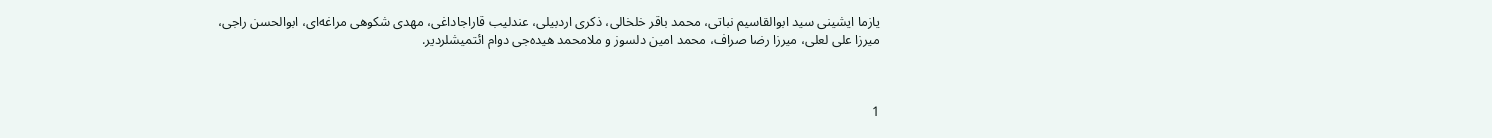یازما ایشینی سید ابوالقاسیم نباتی، محمد باقر خلخالی، ذکری اردبیلی، عندلیب قاراجاداغی، مهدی شکوهی مراغه‌ای، ابوالحسن راجی، میرزا علی لعلی، میرزا رضا صراف، محمد امین دلسوز و ملامحمد هیده‌جی دوام ائتمیشلردیر.



1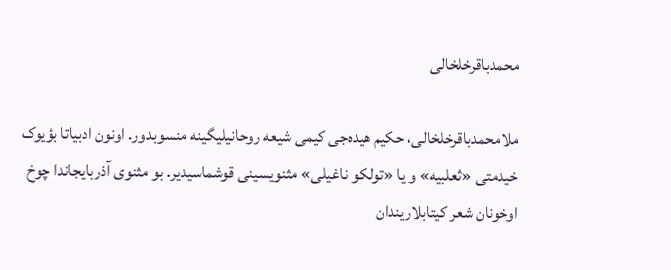محمدباقرخلخالی

ملامحمدباقرخلخالی، حکیم هیده‌جی کیمی شیعه روحانیلیگینه منسوبدور. اونون ادبیاتا بؤیوک خیدمتی «ثعلبیه» و یا «تولکو ناغیلی» مثنویسینی قوشماسیدیر. بو مثنوی آذربایجاندا چوخ اوخونان شعر کیتابلاریندان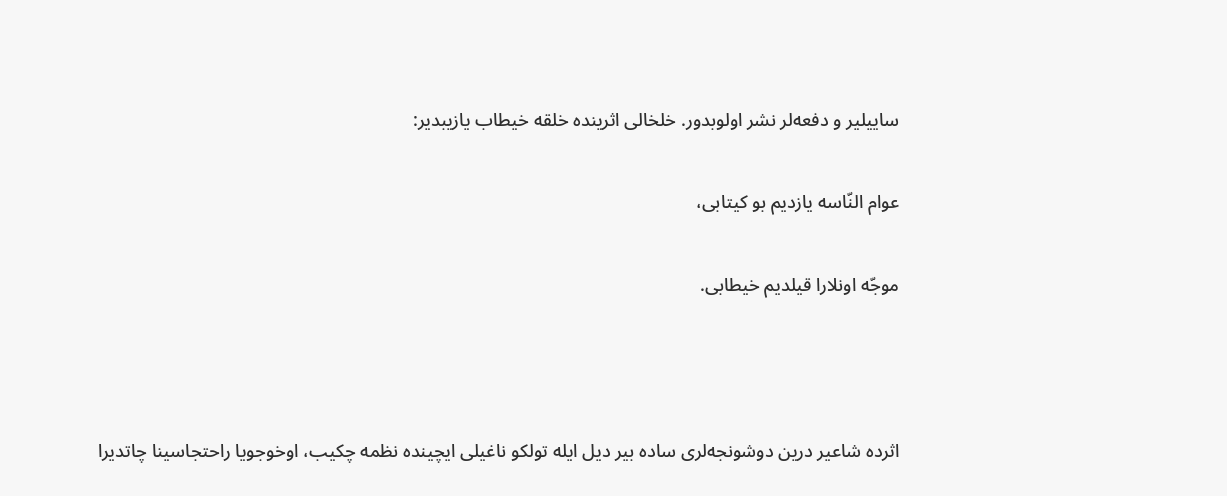ساییلیر و دفعه‌لر نشر اولوبدور. خلخالی اثرینده خلقه خیطاب یازیبدیر:

عوام النّاسه یازدیم بو کیتابی،

موجّه اونلارا قیلدیم خیطابی.



اثرده شاعیر درین دوشونجه‌لری ساده بیر دیل ایله تولکو ناغیلی ایچینده نظمه چکیب، اوخوجویا راحتجاسینا چاتدیرا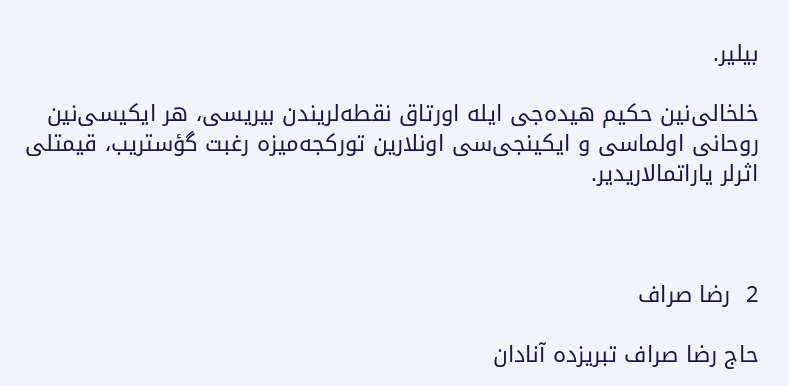بیلیر.

خلخالی‌نین حکیم هیده‌جی ایله اورتاق نقطه‌لریندن بیریسی، هر ایکیسی‌نین روحانی اولماسی و ایکینجی‌سی اونلارین تورکجه‌میزه رغبت گؤستریب، قیمتلی اثرلر یاراتمالاریدیر.



2  رضا صراف

حاج رضا صراف تبریزده آنادان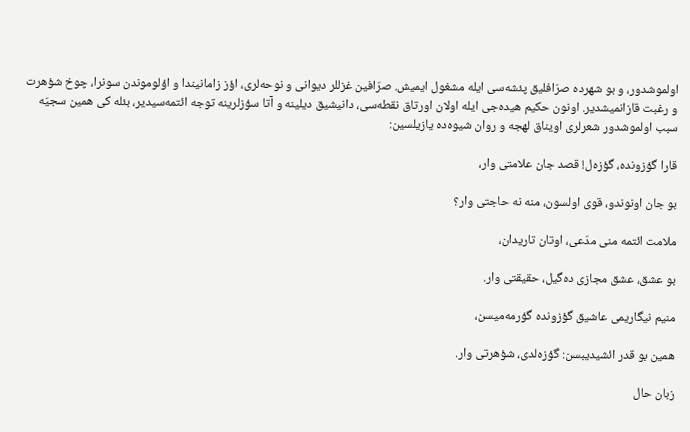اولموشدور، و بو شهرده صرّافلیق پئشه‌سی ایله مشغول ایمیش. صرّافین غزللر دیوانی و نوحه‌لری، اؤز زامانیندا و اؤلوموندن سونرا، چوخ شؤهرت و رغبت قازانمیشدیر. اونون حکیم هیده‌جی ایله اولان اورتاق نقطه‌سی، دانیشیق دیلینه و آتا سؤزلرینه توجه ائتمه‌سیدیر، بئله کی همین سجیّه سبب اولموشدور شعرلری اویناق لهجه و روان شیوه‌ده یازیلسین:

قارا گؤزونده، گؤزه‌ل! قصد جان علامتی وار،

بو جان اونوندو، قوی اولسون، منه نه حاجتی وار؟

ملامت ائتمه‌ منی مدّعی، اوتان تاریدان،

بو عشق، عشق مجازی ده‌گیل، حقیقتی وار.

منیم نیگاریمی عاشیق گؤزونده گؤرمه‌میسن،

همین بو قدر ائشیدیبسن: گؤزه‌لدی، شؤهرتی وار.

زبان حال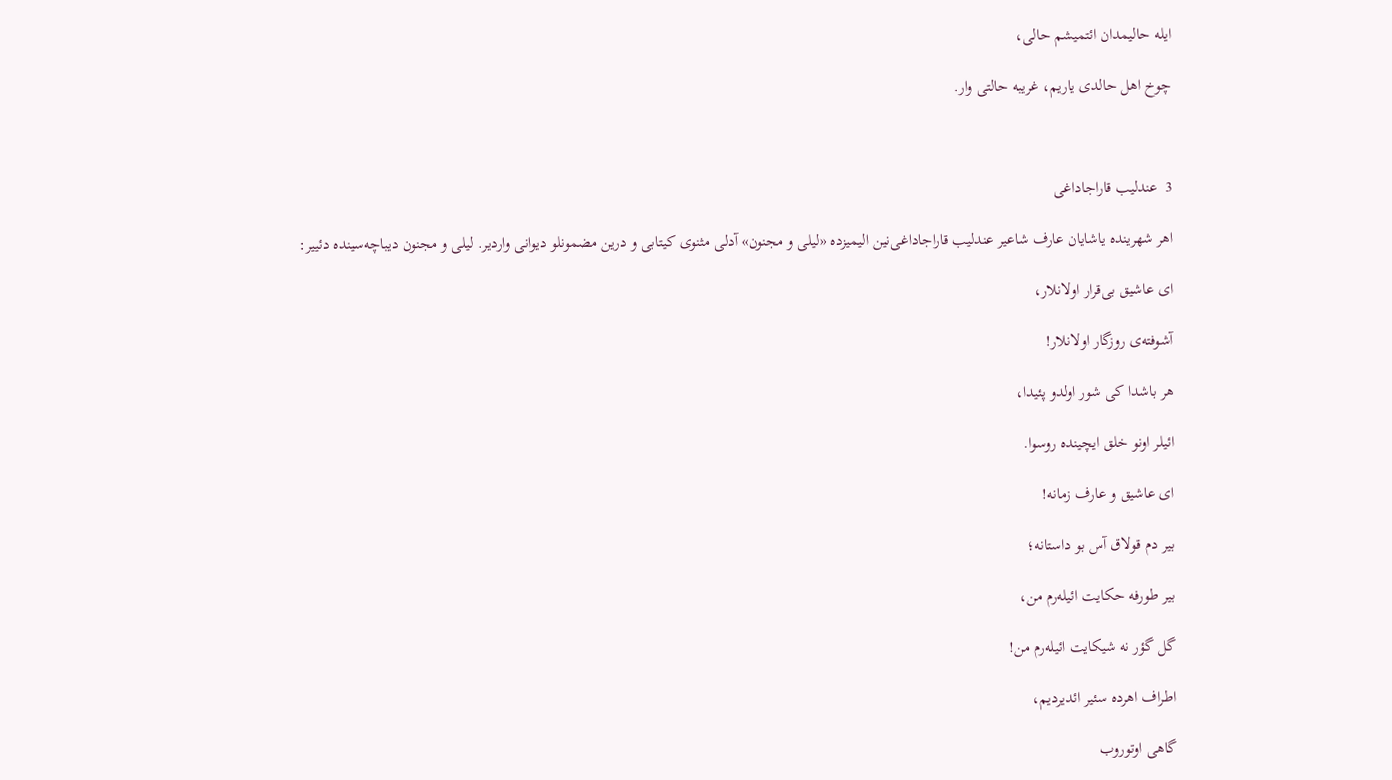ایله حالیمدان ائتمیشم حالی،

چوخ اهل حالدی یاریم، غریبه حالتی وار.



3  عندلیب قاراجاداغی

اهر شهرینده یاشایان عارف شاعیر عندلیب قاراجاداغی‌نین الیمیزده «لیلی و مجنون» آدلی مثنوی کیتابی و درین مضمونلو دیوانی واردیر. لیلی و مجنون دیباچه‌سینده دئییر:

ای عاشیق بی‌قرار اولانلار،

آشوفته‌ی روزگار اولانلار!

هر باشدا کی شور اولدو پئیدا،

ائیلر اونو خلق ایچینده روسوا.

ای عاشیق و عارف زمانه!

بیر دم قولاق آس بو داستانه؛

بیر طورفه حکایت ائیله‌رم من،

گل گؤر نه شیکایت ائیله‌رم من!

اطراف اهرده سئیر ائدیردیم،

گاهی اوتوروب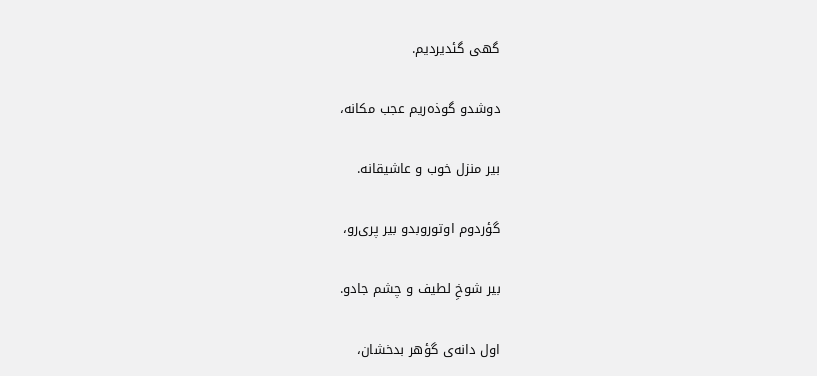گهی گئدیردیم.

دوشدو گوذه‌ریم عجب مکانه،

بیر منزل خوب و عاشیقانه.

گؤردوم اوتوروبدو بیر پری‌رو،

بیر شوخِ لطیف و چشم جادو.

اول دانه‌ی گؤهر بدخشان،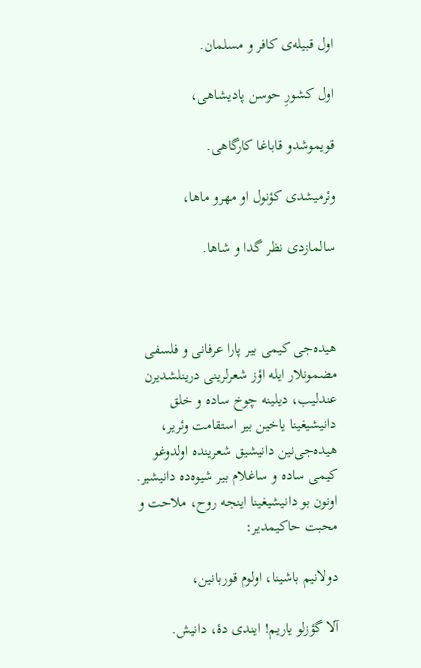اول قبیله‌ی کافر و مسلمان.

اول کشورِ حوسن پادیشاهی،

قویموشدو قاباغا کارگاهی.

وئرمیشدی کؤنول او مهرو ماها،

سالمازدی نظر گدا و شاها.



هیده‌جی کیمی بیر پارا عرفانی و فلسفی مضمونلار ایله اؤز شعرلرینی درینلشدیرن عندلیب، دیلینه چوخ ساده و خلق دانیشیغینا یاخین بیر استقامت وئریر، هیده‌جی‌‌نین دانیشیق شعرینده اولدوغو کیمی ساده و ساغلام بیر شیوه‌ده دانیشیر. اونون بو دانیشیغینا اینجه روح، ملاحت و محبت حاکیمدیر:

دولانیم باشینا، اولوم قوربانین،

آلا گؤزلو یاریم! ایندی دۀ، دانیش.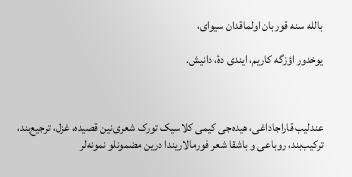بالله سنه قوربان اولماقدان سیوای،

یوخدور اؤزگه کاریم، ایندی دۀ، دانیش.



عندلیب قاراجاداغی، هیده‌جی کیمی کلاسیک تورک شعری‌نین قصیده، غزل، ترجیع‌بند، ترکیب‌بند، روباعی و باشقا شعر فورمالاریندا درین مضمونلو نمونه‌لر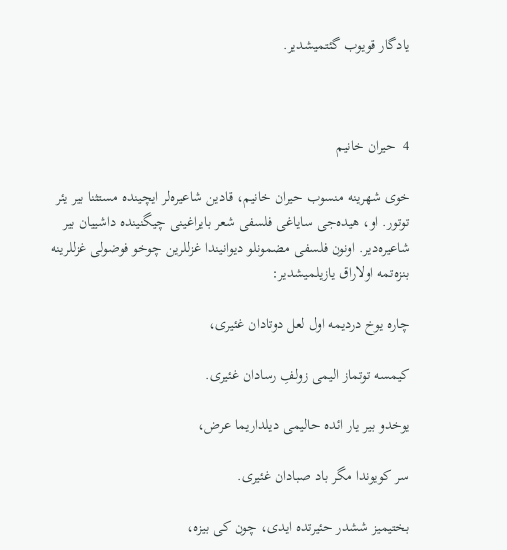یادگار قویوب گئتمیشدیر.



4  حیران خانیم

خوی شهرینه منسوب حیران خانیم، قادین شاعیره‌لر ایچینده مستثنا بیر یئر توتور. او، هیده‌جی سایاغی فلسفی شعر بایراغینی چیگنینده داشییان بیر شاعیره‌دیر. اونون فلسفی مضمونلو دیوانیندا غزللرین چوخو فوضولی غزللرینه بنزه‌تمه اولاراق یازیلمیشدیر:

چاره یوخ دردیمه اول لعل دوتادان غئیری،

کیمسه توتماز الیمی زولفِ رسادان غئیری.

یوخدو بیر یار ائده حالیمی دیلداریما عرض،

سر کویوندا مگر باد صبادان غئیری.

بختیمیز ششدر حئیرتده ایدی، چون کی بیزه،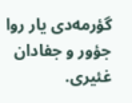گؤرمه‌دی یار روا جؤور و جفادان غئیری.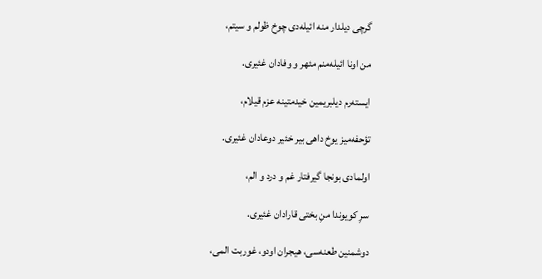گرچی دیلدار منه ائیله‌دی چوخ ظولم و سیتم‌،

من اونا ائیله‌منم مئهر و وفادان غئیری.

ایسته‌رم دیلبریمین خیدمتینه عزم قیلام،

تؤحفه‌میز یوخ داهی بیر خئیر دوعادان غئیری.

اولمادی بونجا گیرفتار غم و درد و الم،

سرِ کویوندا منِ بختی قارادان غئیری.

دوشمنین طعنه‌سی، هیجران اودو، غوربت المی،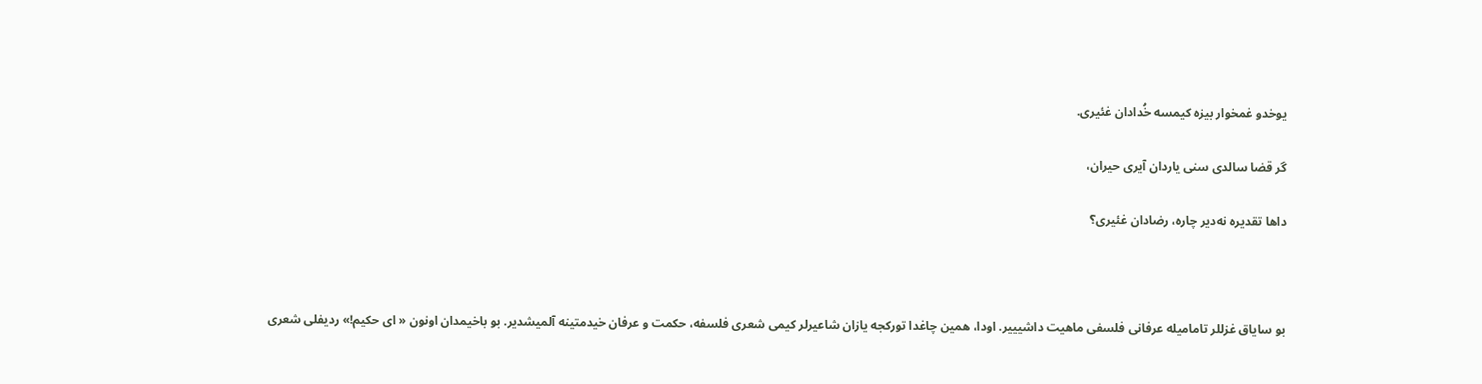یوخدو غمخوار بیزه کیمسه خُدادان غئیری.

گر قضا سالدی سنی یاردان آیری حیران،

داها تقدیره نه‌دیر چاره، رضادان غئیری؟



بو سایاق غزللر تامامیله عرفانی فلسفی ماهیت داشیییر. اودا، همین چاغدا تورکجه یازان شاعیرلر کیمی شعری فلسفه، حکمت و عرفان خیدمتینه آلمیشدیر. بو باخیمدان اونون « ای حکیم!» ردیفلی شعری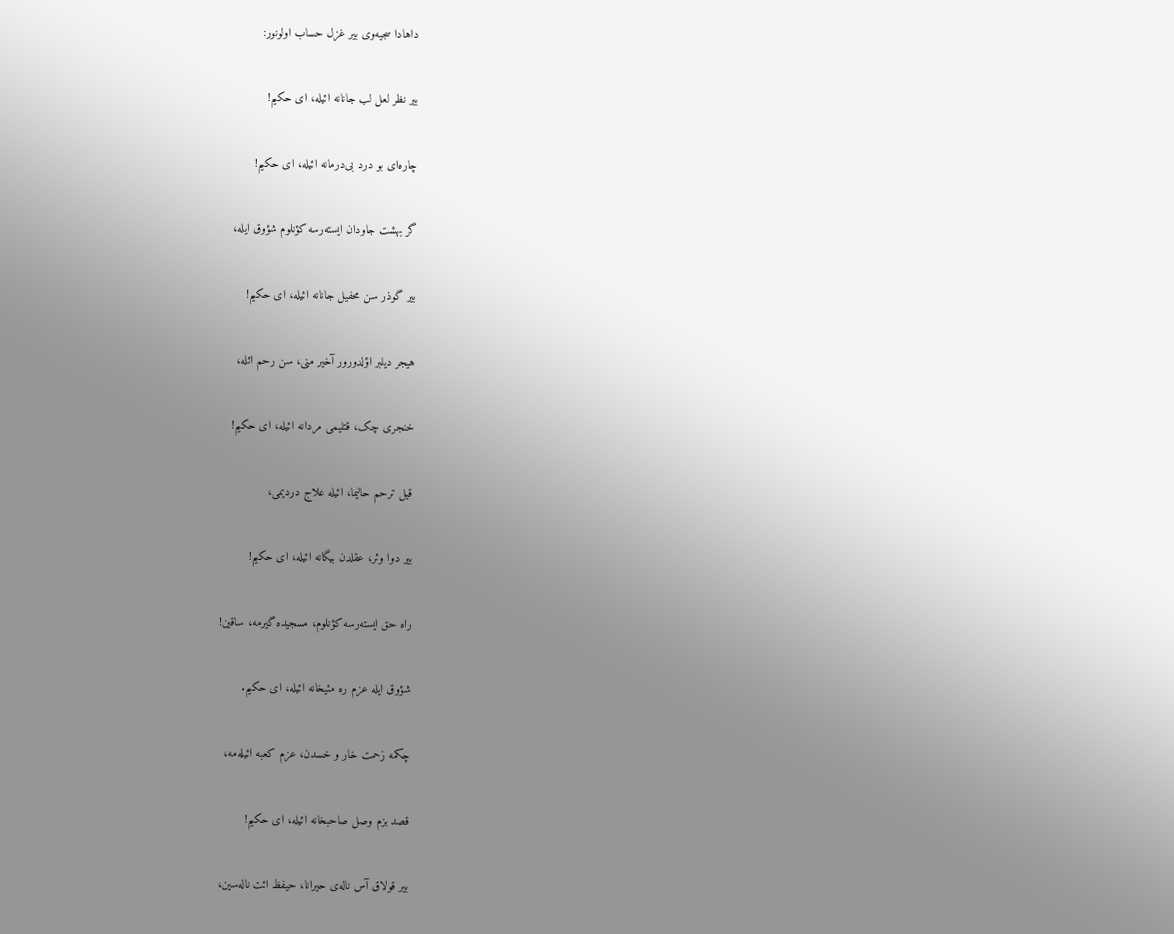داهادا سجیه‌وی بیر غزل حساب اولونور:

بیر نظر لعل لب جانانه ائیله‌، ای حکیم!

چاره‌ای بو درد بی‌درمانه ائیله، ای حکیم!

گر بهشت جاودان ایسته‌رسه کؤنلوم شؤوق ایله،

بیر گوذر سن محفیل جانانه ائیله، ای حکیم!

هیجر دیلبر اؤلدورور آخیر منی، سن رحم ائله،

خنجری چک، قتلیمی مردانه ائیله، ای حکیم!

قیل ترحم حالیما، ائیله علاج دردیمی،

بیر دوا وئر، عقلدن بیگانه ائیله، ای حکیم!

راه حق ایسته‌رسه کؤنلوم، مسجیده گیرمه، ساقین!

شؤوق ایله عزم ره مئیخانه ائیله، ای حکیم.

چکمه زحمت خار و خسدن، عزم کعبه ائیله‌مه،

قصد بزم وصل صاحبخانه ائیله، ای حکیم!

بیر قولاق آس ناله‌ی حیرانا، حیفظ ائت ناله‌سین،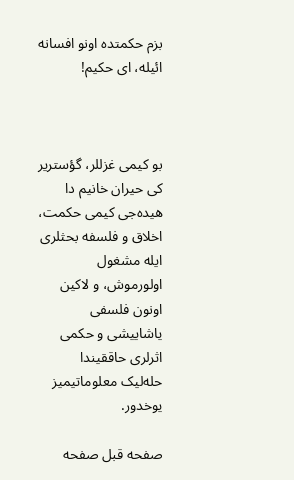بزم حکمتده اونو افسانه ائیله، ای حکیم!



بو کیمی غزللر، گؤستریر کی حیران خانیم دا هیده‌جی کیمی حکمت، اخلاق و فلسفه بحثلری ایله مشغول اولورموش، و لاکین اونون فلسفی یاشاییشی و حکمی اثرلری حاققیندا حله‌لیک معلوماتیمیز یوخدور.

صفحه قبل صفحه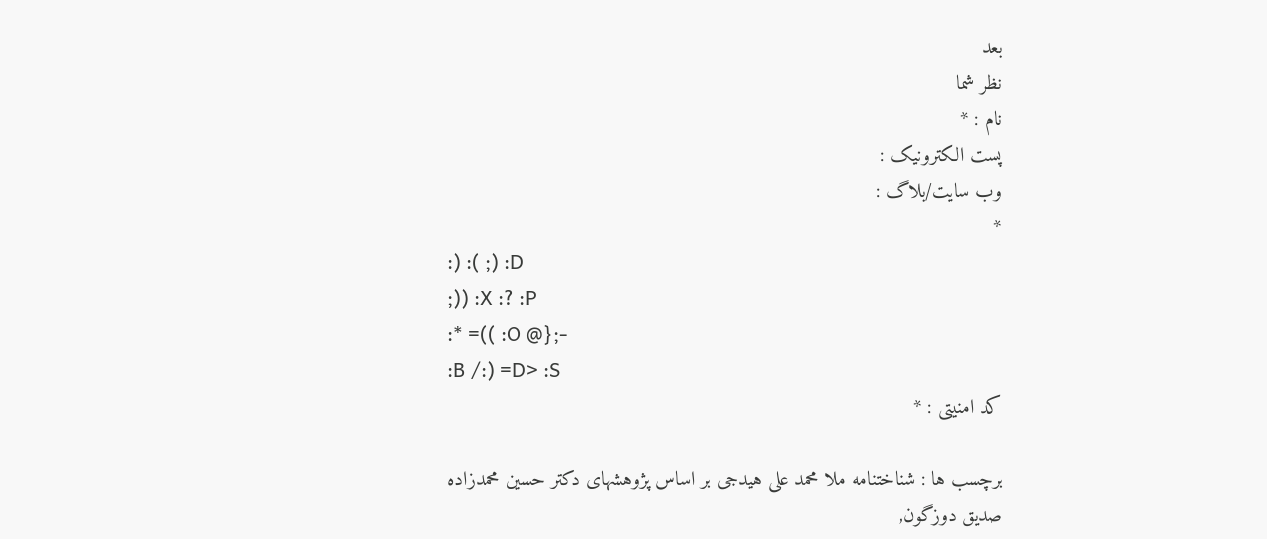بعد
نظر شما
نام : *
پست الکترونیک :
وب سایت/بلاگ :
*
:) :( ;) :D
;)) :X :? :P
:* =(( :O @};-
:B /:) =D> :S
کد امنیتی : *

برچسب ها : شناختنامه ملا محمد علی هیدجی بر اساس پژوهشهای دکتر حسین محمدزاده صدیق دوزگون,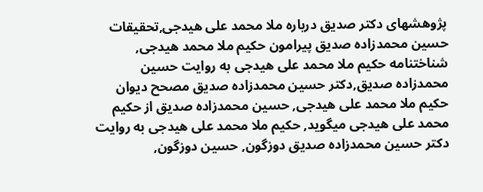پژوهشهای دکتر صدیق درباره ملا محمد علی هیدجی,تحقیقات حسین محمدزاده صدیق پیرامون حکیم ملا محمد هیدجی, شناختنامه حکیم ملا محمد علی هیدجی به روایت حسین محمدزاده صدیق,دکتر حسین محمدزاده صدیق مصحح دیوان حکیم ملا محمد علی هیدجی, حسین محمدزاده صدیق از حکیم محمد علی هیدجی میگوید, حکیم ملا محمد علی هیدجی به روایت دکتر حسین محمدزاده صدیق دوزگون, حسین دوزگون,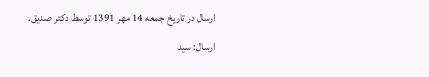ارسال در تاريخ جمعه 14 مهر 1391 توسط دکتر صدیق. ارسال: سید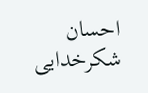احسان شکرخدایی